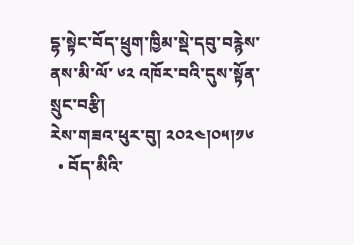དྷ་སྟེང་བོད་ཕྲུག་ཁྱིམ་སྡེ་དབུ་བརྙེས་ནས་མི་ལོ་ ༦༢ འཁོར་བའི་དུས་སྟོན་སྲུང་བརྩི།
རེས་གཟའ་ཕུར་བུ། ༢༠༢༤།༠༥།༡༦
  • བོད་མིའི་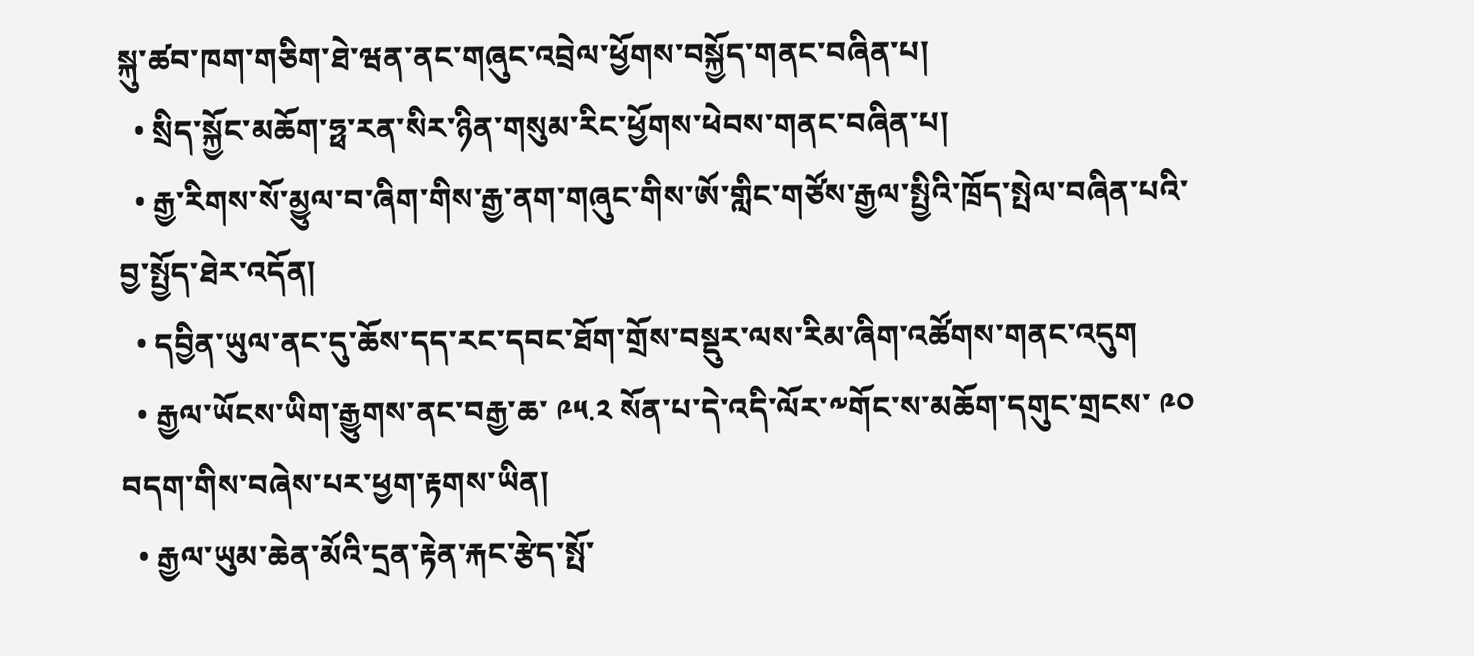སྐུ་ཚབ་ཁག་གཅིག་ཐེ་ཝན་ནང་གཞུང་འབྲེལ་ཕྱོགས་བསྐྱོད་གནང་བཞིན་པ།
  • སྲིད་སྐྱོང་མཆོག་ཧྥ་རན་སིར་ཉིན་གསུམ་རིང་ཕྱོགས་ཕེབས་གནང་བཞིན་པ།
  • རྒྱ་རིགས་སོ་མྱུལ་བ་ཞིག་གིས་རྒྱ་ནག་གཞུང་གིས་ཨོ་གླིང་གཙོས་རྒྱལ་སྤྱིའི་ཁྲོད་སྤེལ་བཞིན་པའི་བྱ་སྤྱོད་ཐེར་འདོན།
  • དབྱིན་ཡུལ་ནང་དུ་ཆོས་དད་རང་དབང་ཐོག་གྲོས་བསྡུར་ལས་རིམ་ཞིག་འཚོགས་གནང་འདུག
  • རྒྱལ་ཡོངས་ཡིག་རྒྱུགས་ནང་བརྒྱ་ཆ་ ༩༥.༢ སོན་པ་དེ་འདི་ལོར་༸གོང་ས་མཆོག་དགུང་གྲངས་ ༩༠ བདག་གིས་བཞེས་པར་ཕྱག་རྟགས་ཡིན།
  • རྒྱལ་ཡུམ་ཆེན་མོའི་དྲན་རྟེན་རྐང་རྩེད་སྤོ་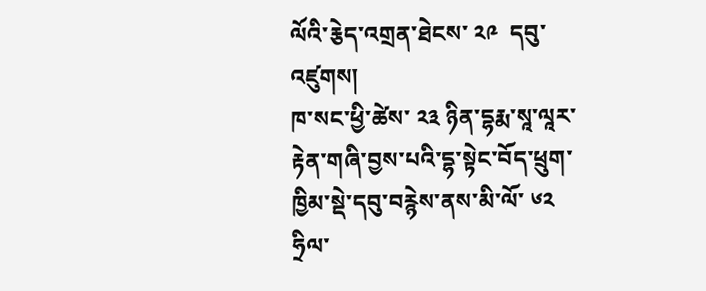ལོའི་རྕེད་འགྲན་ཐེངས་ ༢༩  དབུ་འཛུགས།
ཁ་སང་ཕྱི་ཚེས་ ༢༣ ཉིན་དྷརྨ་སཱ་ལཱར་རྟེན་གཞི་བྱས་པའི་དྷ་སྟེང་བོད་ཕྲུག་ཁྱིམ་སྡེ་དབུ་བརྙེས་ནས་མི་ལོ་ ༦༢ ཧྲིལ་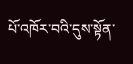པོ་འཁོར་བའི་དུས་སྟོན་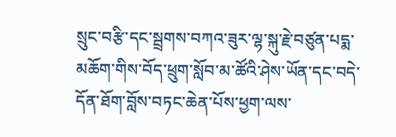སྲུང་བརྩི་དང་སྦྲགས་བཀའ་ཟུར་ལྷ་སྐུ་རྗེ་བཙུན་པདྨ་མཆོག་གིས་བོད་ཕྲུག་སློབ་མ་ཚོའི་ཤེས་ཡོན་དང་བདེ་དོན་ཐོག་བློས་བཏང་ཆེན་པོས་ཕྱག་ལས་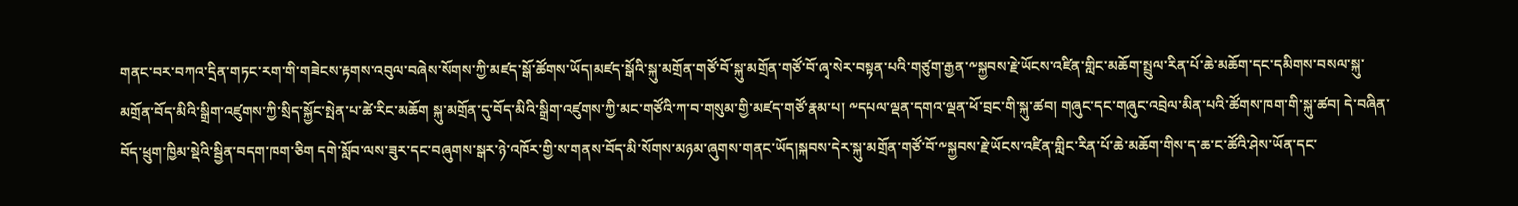གནང་བར་བཀའ་དྲིན་གཏང་རག་གི་གཟེངས་རྟགས་འབུལ་བཞེས་སོགས་ཀྱི་མཛད་སྒོ་ཚོགས་ཡོད།མཛད་སྒོའི་སྐུ་མགྲོན་གཙོ་བོ་སྐུ་མགྲོན་གཙོ་བོ་ཞྭ་སེར་བསྟན་པའི་གཙུག་རྒྱན་༸སྐྱབས་རྗེ་ཡོངས་འཛིན་གླིང་མཆོག་སྤྲུལ་རིན་པོ་ཆེ་མཆོག་དང་དམིགས་བསལ་སྐུ་མགྲོན་བོད་མིའི་སྒྲིག་འཛུགས་ཀྱི་སྲིད་སྐྱོང་སྤེན་པ་ཚེ་རིང་མཆོག སྐུ་མགྲོན་དུ་བོད་མིའི་སྒྲིག་འཛུགས་ཀྱི་མང་གཙོའི་ཀ་བ་གསུམ་གྱི་མཛད་གཙོ་རྣམ་པ། ༸དཔལ་ལྡན་དགའ་ལྡན་ཕོ་བྲང་གི་སྐུ་ཚབ། གཞུང་དང་གཞུང་འབྲེལ་མིན་པའི་ཚོགས་ཁག་གི་སྐུ་ཚབ། དེ་བཞིན་བོད་ཕྲུག་ཁྱིམ་སྡེའི་སྦྱིན་བདག་ཁག་ཅིག དགེ་སློབ་ལས་ཟུར་དང་བཞུགས་སྒར་ཉེ་འཁོར་གྱི་ས་གནས་བོད་མི་སོགས་མཉམ་ཞུགས་གནང་ཡོད།སྐབས་དེར་སྐུ་མགྲོན་གཙོ་བོ་༸སྐྱབས་རྗེ་ཡོངས་འཛིན་གླིང་རིན་པོ་ཆེ་མཆོག་གིས་ད་ཆ་ང་ཚོའི་ཤེས་ཡོན་དང་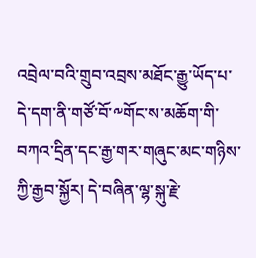འབྲེལ་བའི་གྲུབ་འབྲས་མཐོང་རྒྱུ་ཡོད་པ་དེ་དག་ནི་གཙོ་བོ་༸གོང་ས་མཆོག་གི་བཀའ་དྲིན་དང་རྒྱ་གར་གཞུང་མང་གཉིས་ཀྱི་རྒྱབ་སྐྱོར། དེ་བཞིན་ལྷ་སྐུ་རྗེ་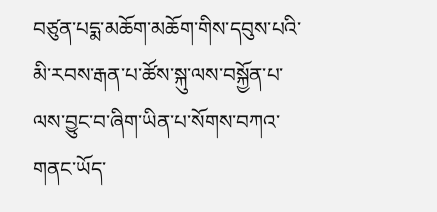བཙུན་པདྨ་མཆོག་མཆོག་གིས་དབུས་པའི་མི་རབས་རྒན་པ་ཚོས་སྐུ་ལས་བསྐྱོན་པ་ལས་བྱུང་བ་ཞིག་ཡིན་པ་སོགས་བཀའ་གནང་ཡོད་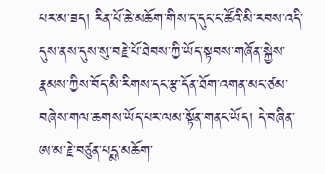པར་མ་ཟད། རིན་པོ་ཆེ་མཆོག་གིས་ད་དུང་ང་ཚོའི་མི་རབས་འདི་དུས་ནས་དུས་སུ་བརྗེ་པོ་ཐེབས་ཀྱི་ཡོད་སྟབས་གཞོན་སྐྱེས་རྣམས་ཀྱིས་བོད་མི་རིགས་དང་རྩ་དོན་ཐོག་འགན་མང་ཙམ་བཞེས་གལ་ཆགས་ཡོད་པར་ལམ་སྟོན་གནང་ཡོད། དེ་བཞིན་ཨ་མ་རྗེ་བཙུན་པདྨ་མཆོག་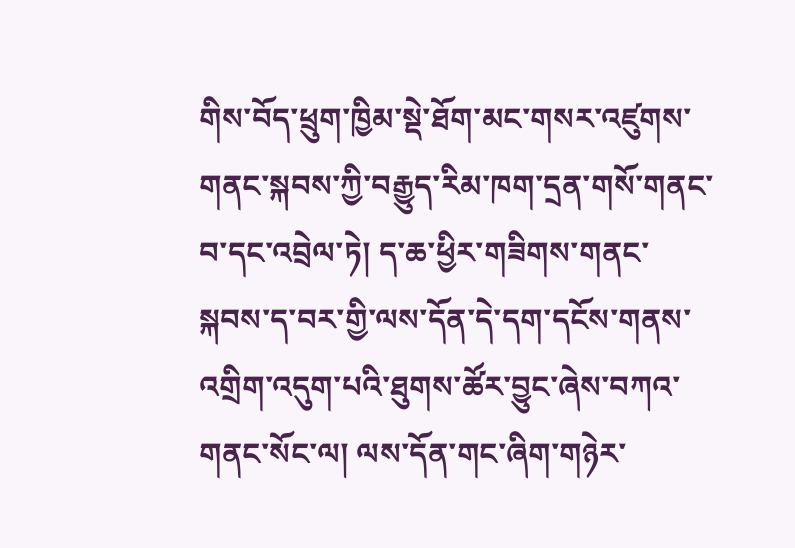གིས་བོད་ཕྲུག་ཁྱིམ་སྡེ་ཐོག་མང་གསར་འཛུགས་གནང་སྐབས་ཀྱི་བརྒྱུད་རིམ་ཁག་དྲན་གསོ་གནང་བ་དང་འབྲེལ་ཏེ། ད་ཆ་ཕྱིར་གཟིགས་གནང་སྐབས་ད་བར་གྱི་ལས་དོན་དེ་དག་དངོས་གནས་འགྲིག་འདུག་པའི་ཐུགས་ཚོར་བྱུང་ཞེས་བཀའ་གནང་སོང་ལ། ལས་དོན་གང་ཞིག་གཉེར་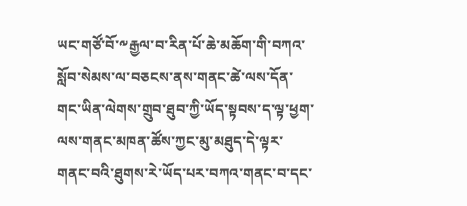ཡང་གཙོ་བོ་༸རྒྱལ་བ་རིན་པོ་ཆེ་མཆོག་གི་བཀའ་སློབ་སེམས་ལ་བཅངས་ནས་གནང་ཚེ་ལས་དོན་གང་ཡིན་ལེགས་གྲུབ་ཐུབ་ཀྱི་ཡོད་སྟབས་ད་ལྟ་ཕྱག་ལས་གནང་མཁན་ཚོས་ཀྱང་མུ་མཐུད་དེ་ལྟར་གནང་བའི་ཐུགས་རེ་ཡོད་པར་བཀའ་གནང་བ་དང་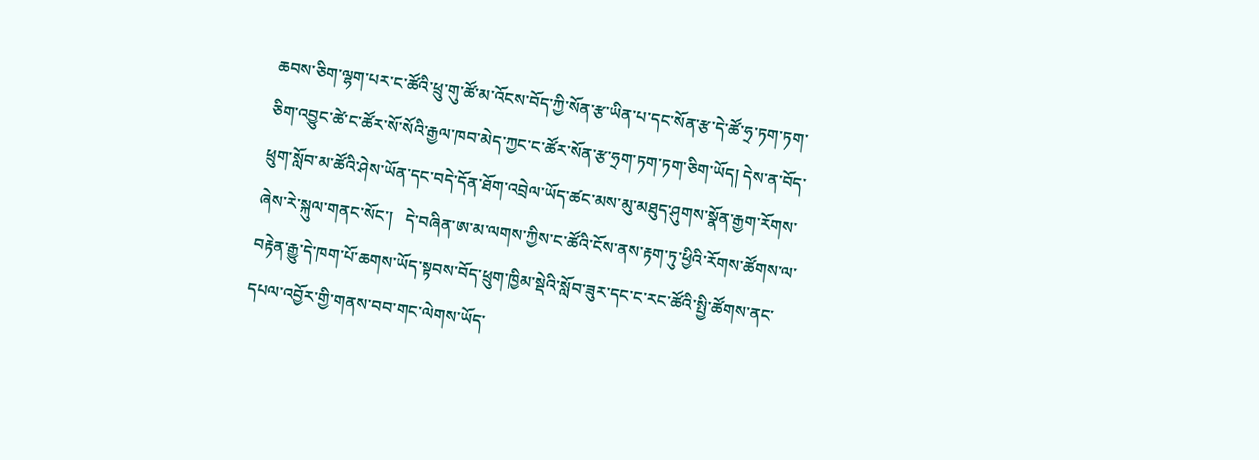ཆབས་ཅིག་ལྷག་པར་ང་ཚོའི་ཕྲུ་གུ་ཚོ་མ་འོངས་བོད་ཀྱི་སོན་རྩ་ཡིན་པ་དང་སོན་རྩ་དེ་ཚོ་ཧྲ་ཏག་ཏག་ཅིག་འབྱུང་ཚེ་ང་ཚོར་སོ་སོའི་རྒྱལ་ཁབ་མེད་ཀྱང་ང་ཚོར་སོན་རྩ་ཧྲག་ཏག་ཏག་ཅིག་ཡོད། དེས་ན་བོད་ཕྲུག་སློབ་མ་ཚོའི་ཤེས་ཡོན་དང་བདེ་དོན་ཐོག་འབྲེལ་ཡོད་ཚང་མས་མུ་མཐུད་ཤུགས་སྣོན་རྒྱག་རོགས་ཞེས་རེ་སྐུལ་གནང་སོང་།   དེ་བཞིན་ཨ་མ་ལགས་ཀྱིས་ང་ཚོའི་ངོས་ནས་རྟག་ཏུ་ཕྱིའི་རོགས་ཚོགས་ལ་བརྟེན་རྒྱུ་དེ་ཁག་པོ་ཆགས་ཡོད་སྟབས་བོད་ཕྲུག་ཁྱིམ་སྡེའི་སློབ་ཟུར་དང་ང་རང་ཚོའི་སྤྱི་ཚོགས་ནང་དཔལ་འབྱོར་གྱི་གནས་བབ་གང་ལེགས་ཡོད་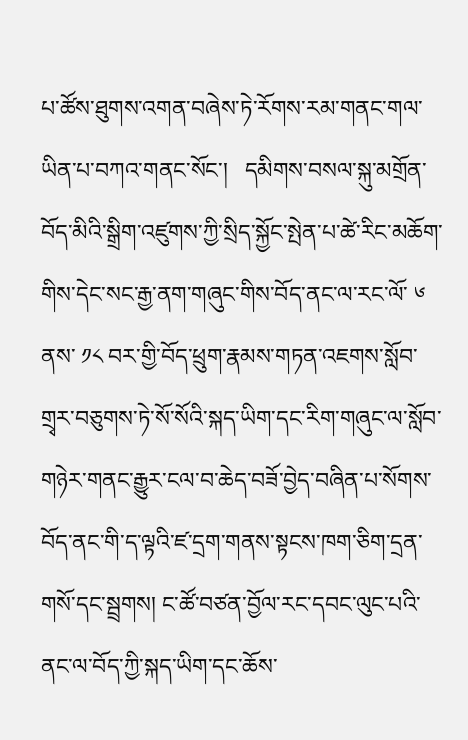པ་ཚོས་ཐུགས་འགན་བཞེས་ཏེ་རོགས་རམ་གནང་གལ་ཡིན་པ་བཀའ་གནང་སོང་།   དམིགས་བསལ་སྐུ་མགྲོན་བོད་མིའི་སྒྲིག་འཛུགས་ཀྱི་སྲིད་སྐྱོང་སྤེན་པ་ཚེ་རིང་མཆོག་གིས་དེང་སང་རྒྱ་ནག་གཞུང་གིས་བོད་ནང་ལ་རང་ལོ་ ༦ ནས་ ༡༨ བར་གྱི་བོད་ཕྲུག་རྣམས་གཏན་འཇགས་སློབ་གྲྭར་བཅུགས་ཏེ་སོ་སོའི་སྐད་ཡིག་དང་རིག་གཞུང་ལ་སློབ་གཉེར་གནང་རྒྱུར་ངལ་བ་ཆེད་བཟོ་བྱེད་བཞིན་པ་སོགས་བོད་ནང་གི་ད་ལྟའི་ཛ་དྲག་གནས་སྟངས་ཁག་ཅིག་དྲན་གསོ་དང་སྦྲགས། ང་ཚོ་བཙན་བྱོལ་རང་དབང་ལུང་པའི་ནང་ལ་བོད་ཀྱི་སྐད་ཡིག་དང་ཆོས་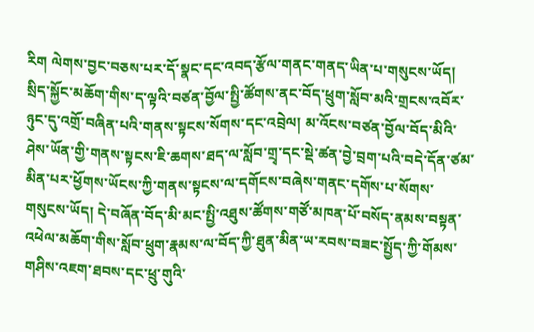རིག ལེགས་བྱང་བཅས་པར་དོ་སྣང་དང་འབད་རྩོལ་གནང་གནད་ཡིན་པ་གསུངས་ཡོད། སྲིད་སྐྱོང་མཆོག་གིས་ད་ལྟའི་བཙན་བྱོལ་སྤྱི་ཚོགས་ནང་བོད་ཕྲུག་སློབ་མའི་གྲངས་འབོར་ཉུང་དུ་འགྲོ་བཞིན་པའི་གནས་སྟངས་སོགས་དང་འབྲེལ། མ་འོངས་བཙན་བྱོལ་བོད་མིའི་ཤེས་ཡོན་གྱི་གནས་སྟངས་ཇི་ཆགས་ཐད་ལ་སློབ་གྲྭ་དང་སྡེ་ཚན་བྱེ་བྲག་པའི་བདེ་དོན་ཙམ་མིན་པར་ཕྱོགས་ཡོངས་ཀྱི་གནས་སྟངས་ལ་དགོངས་བཞེས་གནང་དགོས་པ་སོགས་གསུངས་ཡོད། དེ་བཞོན་བོད་མི་མང་སྤྱི་འཐུས་ཚོགས་གཙོ་མཁན་པོ་བསོད་ནམས་བསྟན་འཕེལ་མཆོག་གིས་སློབ་ཕྲུག་རྣམས་ལ་བོད་ཀྱི་ཐུན་མིན་ཡ་རབས་བཟང་སྤྱོད་ཀྱི་གོམས་གཤིས་འཇག་ཐབས་དང་ཕྲུ་གུའི་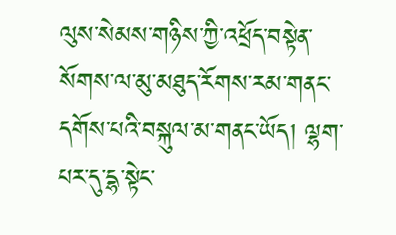ལུས་སེམས་གཉིས་ཀྱི་འཕྲོད་བསྟེན་སོགས་ལ་མུ་མཐུད་རོགས་རམ་གནང་དགོས་པའི་བསྐུལ་མ་གནང་ཡོད། ལྷག་པར་དུ་དྷ་སྟེང་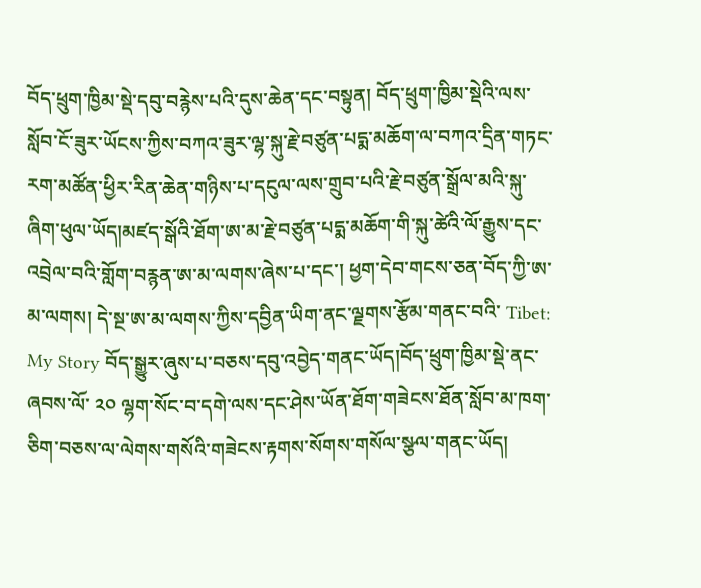བོད་ཕྲུག་ཁྱིམ་སྡེ་དབུ་བརྙེས་པའི་དུས་ཆེན་དང་བསྟུན། བོད་ཕྲུག་ཁྱིམ་སྡེའི་ལས་སློབ་ངོ་ཟུར་ཡོངས་ཀྱིས་བཀའ་ཟུར་ལྷ་སྐུ་རྗེ་བཙུན་པདྨ་མཆོག་ལ་བཀའ་དྲིན་གཏང་རག་མཚོན་ཕྱིར་རིན་ཆེན་གཉིས་པ་དངུལ་ལས་གྲུབ་པའི་རྗེ་བཙུན་སྒྲོལ་མའི་སྐུ་ཞིག་ཕུལ་ཡོད།མཛད་སྒོའི་ཐོག་ཨ་མ་རྗེ་བཙུན་པདྨ་མཆོག་གི་སྐུ་ཚེའི་ལོ་རྒྱུས་དང་འབྲེལ་བའི་གློག་བརྙན་ཨ་མ་ལགས་ཞེས་པ་དང་། ཕྱག་དེབ་གངས་ཅན་བོད་ཀྱི་ཨ་མ་ལགས། དེ་སྔ་ཨ་མ་ལགས་ཀྱིས་དབྱིན་ཡིག་ནང་ལྗགས་རྩོམ་གནང་བའི་ Tibet: My Story བོད་སྒྱུར་ཞུས་པ་བཅས་དབུ་འབྱེད་གནང་ཡོད།བོད་ཕྲུག་ཁྱིམ་སྡེ་ནང་ཞབས་ལོ་ ༢༠ ལྷག་སོང་བ་དགེ་ལས་དང་ཤེས་ཡོན་ཐོག་གཟེངས་ཐོན་སློབ་མ་ཁག་ཅིག་བཅས་ལ་ལེགས་གསོའི་གཟེངས་རྟགས་སོགས་གསོལ་སྩལ་གནང་ཡོད།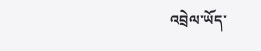འབྲེལ་ཡོད་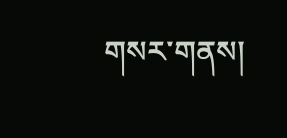གསར་གནས།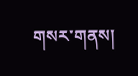གསར་གནས།